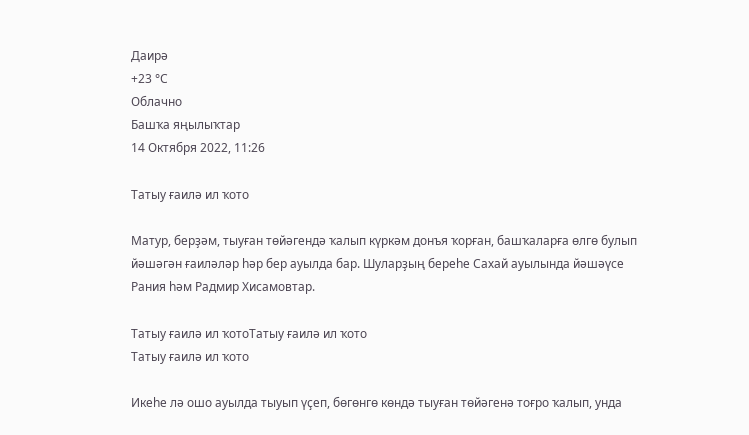Даирә
+23 °С
Облачно
Башҡа яңылыҡтар
14 Октября 2022, 11:26

Татыу ғаилә ил ҡото

Матур, берҙәм, тыуған төйәгендә ҡалып күркәм донъя ҡорған, башҡаларға өлгө булып йәшәгән ғаиләләр һәр бер ауылда бар. Шуларҙың береһе Сахай ауылында йәшәүсе Рания һәм Радмир Хисамовтар.

Татыу ғаилә ил ҡотоТатыу ғаилә ил ҡото
Татыу ғаилә ил ҡото

Икеһе лә ошо ауылда тыуып үҫеп, бөгөнгө көндә тыуған төйәгенә тоғро ҡалып, унда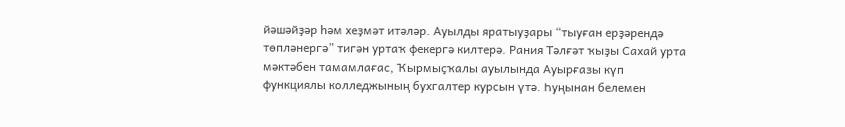йәшәйҙәр һәм хеҙмәт итәләр. Ауылды яратыуҙары “тыуған ерҙәрендә төпләнергә” тигән уртаҡ фекергә килтерә. Рания Тәлғәт ҡыҙы Сахай урта мәктәбен тамамлағас, Ҡырмыҫҡалы ауылында Ауырғазы күп функциялы колледжының бухгалтер курсын үтә. Һуңынан белемен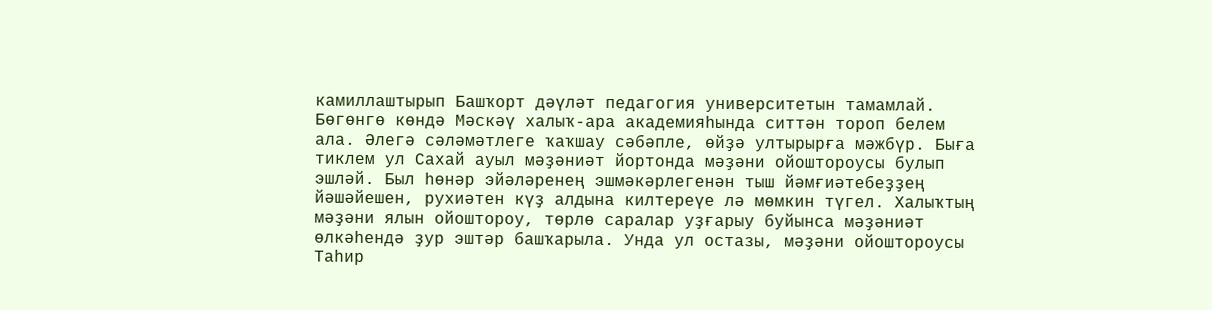камиллаштырып Башҡорт дәүләт педагогия университетын тамамлай. Бөгөнгө көндә Мәскәү халыҡ-ара академияһында ситтән тороп белем ала. Әлегә сәләмәтлеге ҡаҡшау сәбәпле, өйҙә ултырырға мәжбүр. Быға тиклем ул Сахай ауыл мәҙәниәт йортонда мәҙәни ойоштороусы булып эшләй. Был һөнәр эйәләренең эшмәкәрлегенән тыш йәмғиәтебеҙҙең йәшәйешен, рухиәтен күҙ алдына килтереүе лә мөмкин түгел. Халыҡтың мәҙәни ялын ойоштороу, төрлө саралар уҙғарыу буйынса мәҙәниәт өлкәһендә ҙур эштәр башҡарыла. Унда ул остазы, мәҙәни ойоштороусы Таһир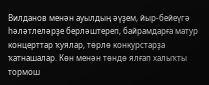Вилданов менән ауылдың әүҙем, йыр-бейеүгә һәләтлеләрҙе берләштереп, байрамдарға матур концерттар ҡуялар, төрлө конкурстарҙа ҡатнашалар. Көн менән төндө ялғап халыҡты тормош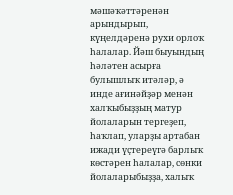мәшәҡәттәренән арындырып, күңелдәренә рухи орлоҡ һалалар. Йәш быуындың һәләтен асырға булышлыҡ итәләр, ә инде ағинәйҙәр менән халҡыбыҙҙың матур йолаларын тергеҙеп, һаҡлап, уларҙы артабан ижади үҫтереүгә барлыҡ көстәрен һалалар, сөнки йолаларыбыҙҙа, халыҡ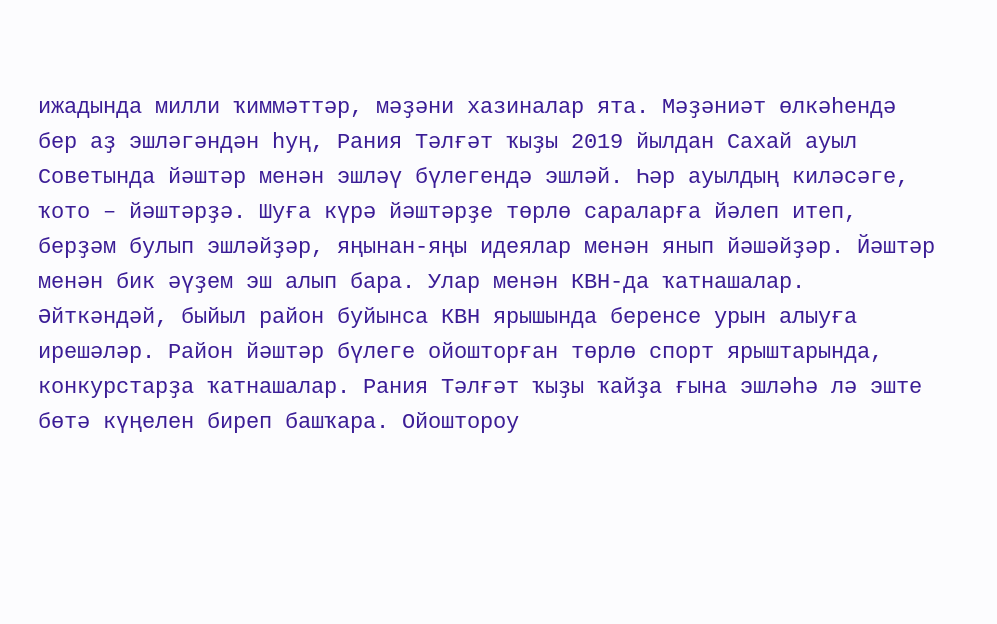ижадында милли ҡиммәттәр, мәҙәни хазиналар ята. Мәҙәниәт өлкәһендә бер аҙ эшләгәндән һуң, Рания Тәлғәт ҡыҙы 2019 йылдан Сахай ауыл Советында йәштәр менән эшләү бүлегендә эшләй. Һәр ауылдың киләсәге, ҡото – йәштәрҙә. Шуға күрә йәштәрҙе төрлө сараларға йәлеп итеп, берҙәм булып эшләйҙәр, яңынан-яңы идеялар менән янып йәшәйҙәр. Йәштәр менән бик әүҙем эш алып бара. Улар менән КВН-да ҡатнашалар. Әйткәндәй, быйыл район буйынса КВН ярышында беренсе урын алыуға ирешәләр. Район йәштәр бүлеге ойошторған төрлө спорт ярыштарында, конкурстарҙа ҡатнашалар. Рания Тәлғәт ҡыҙы ҡайҙа ғына эшләһә лә эште бөтә күңелен биреп башҡара. Ойоштороу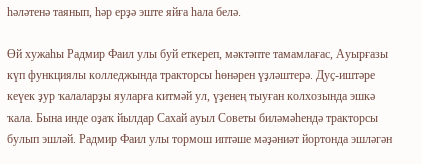һәләтенә таянып, һәр ерҙә эште яйға һала белә.

Өй хужаһы Радмир Фаил улы буй еткереп, мәктәпте тамамлағас, Ауырғазы күп функциялы колледжында тракторсы һөнәрен үҙләштерә. Дуҫ-иштәре кеүек ҙур ҡалаларҙы яуларға китмәй ул, үҙенең тыуған колхозында эшкә ҡала. Бына инде оҙаҡ йылдар Сахай ауыл Советы биләмәһендә тракторсы булып эшләй. Радмир Фаил улы тормош иптәше мәҙәниәт йортонда эшләгән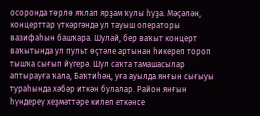осоронда төрлө яҡлап ярҙам ҡулы һуҙа. Мәҫәлән, концерттар үткәргәндә ул тауыш операторы вазифаһын башҡара. Шулай, бер ваҡыт концерт ваҡытында ул пульт өҫтәле артынан һикереп тороп тышҡа сығып йүгерә. Шул саҡта тамашасылар аптырауға ҡала, Баҡтиһәң, уға ауылда янғын сығыуы тураһында хәбәр иткән булалар. Район янғын һүндереү хеҙмәттәре килеп еткәнсе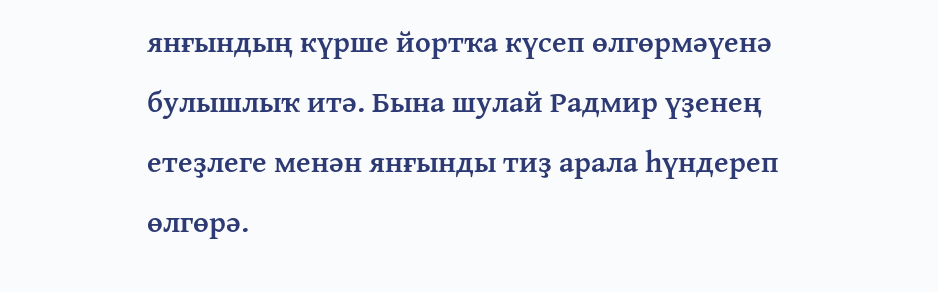янғындың күрше йортҡа күсеп өлгөрмәүенә булышлыҡ итә. Бына шулай Радмир үҙенең етеҙлеге менән янғынды тиҙ арала һүндереп өлгөрә.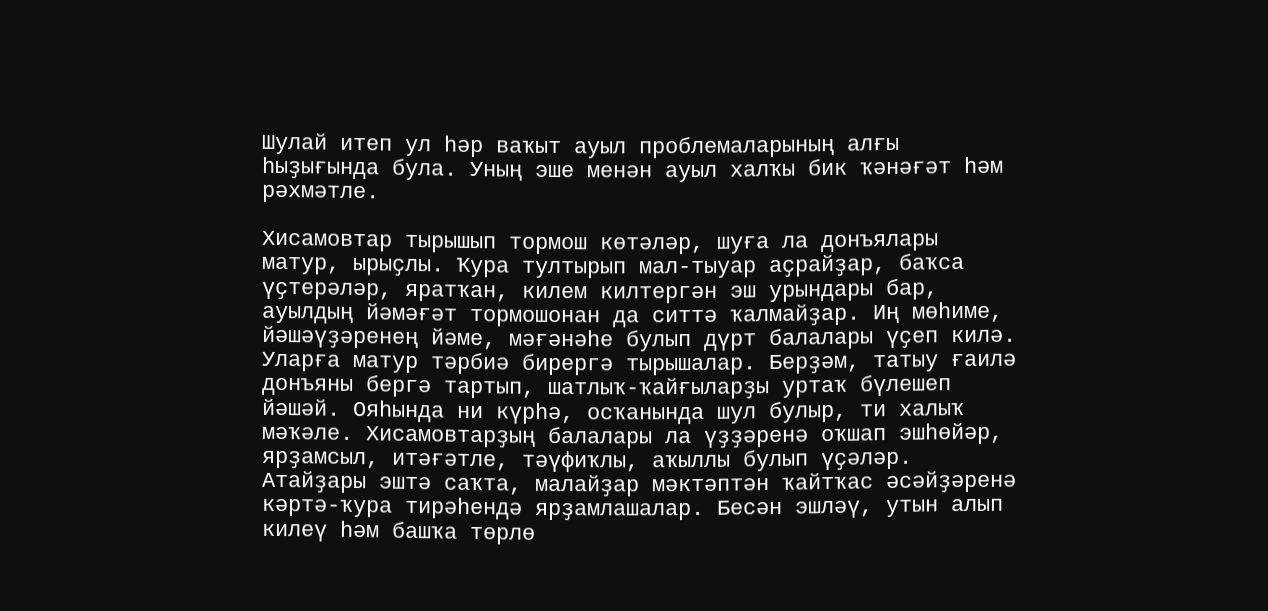Шулай итеп ул һәр ваҡыт ауыл проблемаларының алғы һыҙығында була. Уның эше менән ауыл халҡы бик ҡәнәғәт һәм рәхмәтле.

Хисамовтар тырышып тормош көтәләр, шуға ла донъялары матур, ырыҫлы. Ҡура тултырып мал-тыуар аҫрайҙар, баҡса үҫтерәләр, яратҡан, килем килтергән эш урындары бар, ауылдың йәмәғәт тормошонан да ситтә ҡалмайҙар. Иң мөһиме, йәшәүҙәренең йәме, мәғәнәһе булып дүрт балалары үҫеп килә. Уларға матур тәрбиә бирергә тырышалар. Берҙәм, татыу ғаилә донъяны бергә тартып, шатлыҡ-ҡайғыларҙы уртаҡ бүлешеп йәшәй. Ояһында ни күрһә, осҡанында шул булыр, ти халыҡ мәҡәле. Хисамовтарҙың балалары ла үҙҙәренә оҡшап эшһөйәр, ярҙамсыл, итәғәтле, тәүфиҡлы, аҡыллы булып үҫәләр. Атайҙары эштә саҡта, малайҙар мәктәптән ҡайтҡас әсәйҙәренә кәртә-ҡура тирәһендә ярҙамлашалар. Бесән эшләү, утын алып килеү һәм башҡа төрлө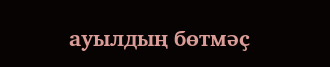ауылдың бөтмәҫ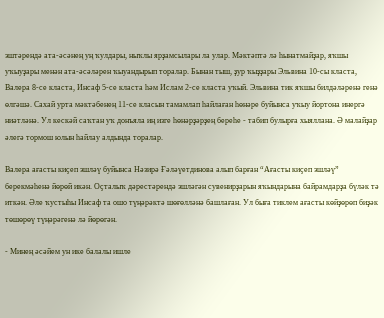эштәрендә ата-әсәнең уң ҡулдары, ныҡлы ярҙамсылары ла улар. Мәктәптә лә һынатмайҙар, яҡшы уҡыуҙары менән ата-әсәләрен ҡыуандырып торалар. Бынан тыш, ҙур ҡыҙҙары Эльвина 10-сы класта, Валера 8-се класта, Инсаф 5-се класта һәм Ислам 2-се класта уҡый. Эльвина тик яҡшы билдәләренә генә өлгәшә. Сахай урта мәктәбенең 11-се класын тамамлап һайлаған һөнәре буйынса уҡыу йортона инергә ниәтләнә. Ул кескәй саҡтан уҡ донъяла иң изге һөнәрҙәрҙең береһе - табип булырға хыяллана. Ә малайҙар әлегә тормош юлын һайлау алдында торалар.

Валера ағасты киҫеп эшләү буйынса Нәзирә Ғәләүетдинова алып барған “Ағасты киҫеп эшләү” берекмәһенә йөрөй икән. Оҫталыҡ дәрестәрендә эшләгән сувенирҙарын яҡындарына байрамдарҙа бүләк тә иткән. Әле ҡустыһы Инсаф та ошо түңәрәктә шөғөлләнә башлаған. Ул быға тиклем ағасты көйҙөрөп биҙәк төшөрөү түңәрәгенә лә йөрөгән.

- Минең әсәйем ун ике балалы ишле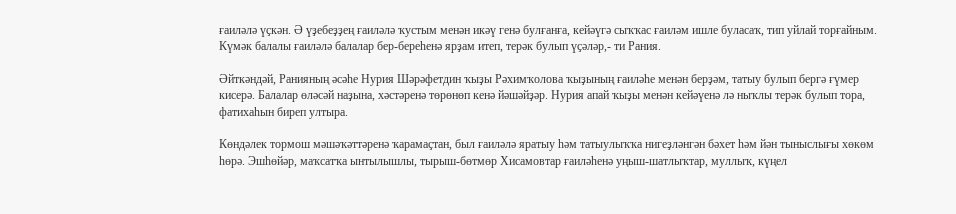ғаиләлә үҫкән. Ә үҙебеҙҙең ғаиләлә ҡустым менән икәү генә булғанға, кейәүгә сыҡҡас ғаиләм ишле буласаҡ, тип уйлай торғайным. Күмәк балалы ғаиләлә балалар бер-береһенә ярҙам итеп, терәк булып үҫәләр,- ти Рания.

Әйткәндәй, Ранияның әсәһе Нурия Шәрәфетдин ҡыҙы Рәхимҡолова ҡыҙының ғаиләһе менән берҙәм, татыу булып бергә ғүмер кисерә. Балалар өләсәй наҙына, хәстәренә төрөнөп кенә йәшәйҙәр. Нурия апай ҡыҙы менән кейәүенә лә ныҡлы терәк булып тора, фатихаһын биреп ултыра.

Көндәлек тормош мәшәҡәттәренә ҡарамаҫтан, был ғаиләлә яратыу һәм татыулыҡҡа нигеҙләнгән бәхет һәм йән тыныслығы хөкөм һөрә. Эшһөйәр, маҡсатҡа ынтылышлы, тырыш-бөтмөр Хисамовтар ғаиләһенә уңыш-шатлыҡтар, муллыҡ, күңел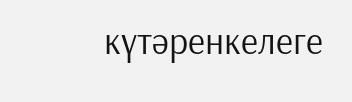күтәренкелеге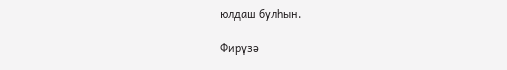юлдаш булһын.

Фирүзә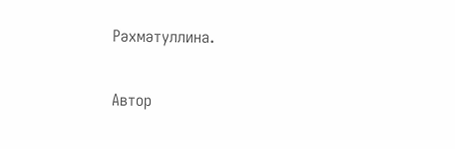Рәхмәтуллина.

Автор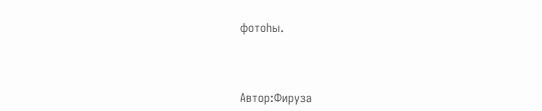фотоһы.



Автор:Фируза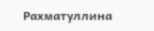Рахматуллина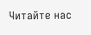Читайте нас